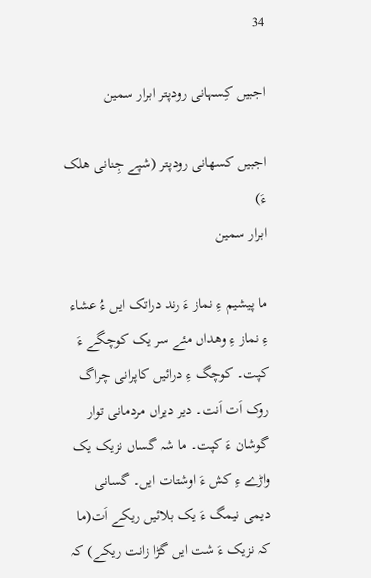34

اجبیں کِسہانی رودپتر ابرار سمین

اجبیں کسھانی رودپتر (شپے جِنانی ھلک ءَ)
ابرار سمین

ما پیشیم ءِ نماز ءَ رند دراتک ایں ءُ عشاء ءِ نماز ءِ وھداں مئے سر یک کوچگے ءَ کپت۔ کوچگ ءِ درائیں کاپرانی چراگ روک اَت اَنت۔ دیر دیراں مردمانی توار گوشان ءَ کپت۔ ما شہ گساں نزیک یک واڑے ءِ کش ءَ اوشتات ایں۔ گسانی دیمی نیمگ ءَ یک بلائیں ریکے اَت(ما کہ نزیک ءَ شت ایں گڑا زانت ریکے) کہ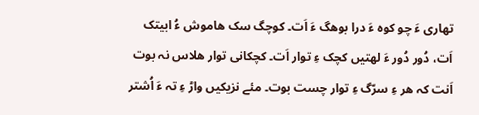تھاری ءَ چو کوہ ءَ درا بوھگ ءَ اَت۔ کوچگ سک ھاموش ءُ ابیتک اَت، دُور دُور ءَ لھتیں کچک ءِ توار اَت۔ کچکانی توار ھلاس نہ بوت اَنت کہ ھر ءِ سرّگ ءِ توار چست بوت۔ مئے نزیکیں واڑ ءِ تہ ءَ اُشتر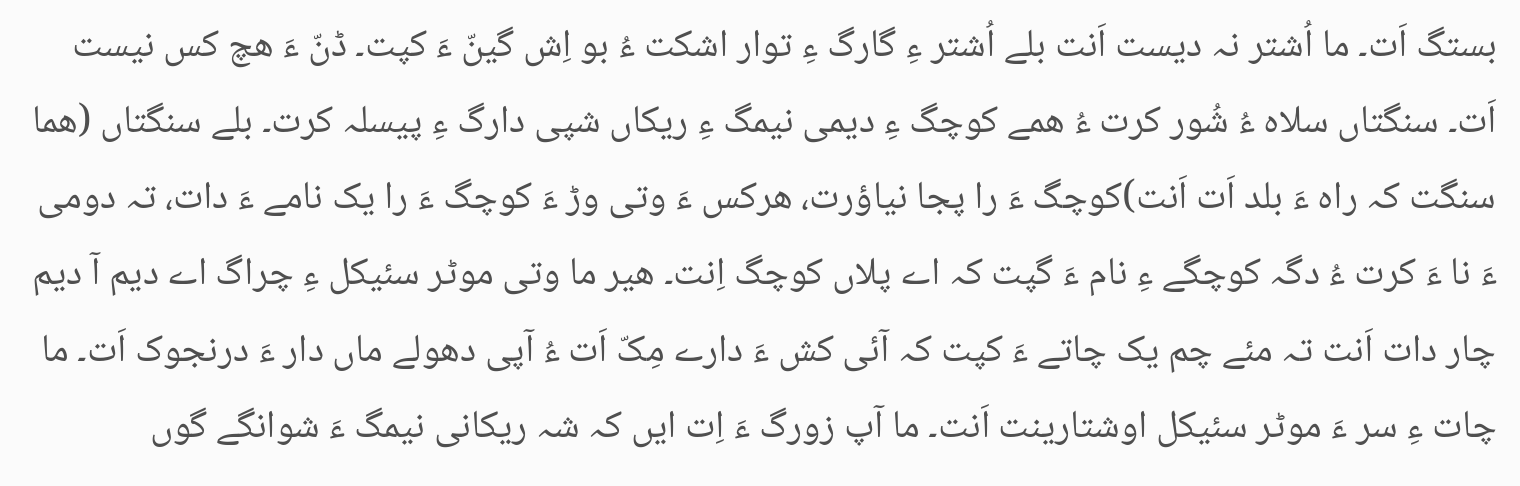بستگ اَت۔ ما اُشتر نہ دیست اَنت بلے اُشتر ءِ گارگ ءِ توار اشکت ءُ بو اِش گینّ ءَ کپت۔ ڈنّ ءَ ھچ کس نیست اَت۔ سنگتاں سلاہ ءُ شُور کرت ءُ ھمے کوچگ ءِ دیمی نیمگ ءِ ریکاں شپی دارگ ءِ پیسلہ کرت۔ بلے سنگتاں (ھما سنگت کہ راہ ءَ بلد اَت اَنت)کوچگ ءَ را پجا نیاؤرت، ھرکس ءَ وتی وڑ ءَ کوچگ ءَ را یک نامے ءَ دات، تہ دومی ءَ نا ءَ کرت ءُ دگہ کوچگے ءِ نام ءَ گپت کہ اے پلاں کوچگ اِنت۔ ھیر ما وتی موٹر سئیکل ءِ چراگ اے دیم آ دیم چار دات اَنت تہ مئے چم یک چاتے ءَ کپت کہ آئی کش ءَ دارے مِکّ اَت ءُ آپی دھولے ماں دار ءَ درنجوک اَت۔ ما چات ءِ سر ءَ موٹر سئیکل اوشتارینت اَنت۔ ما آپ زورگ ءَ اِت ایں کہ شہ ریکانی نیمگ ءَ شوانگے گوں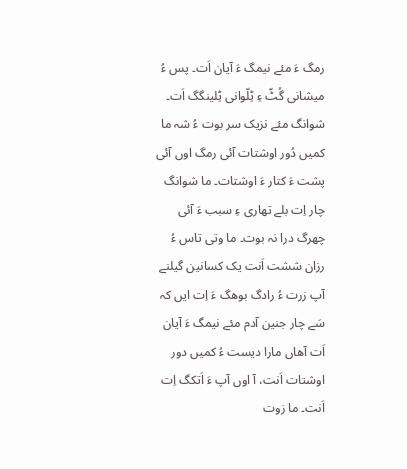رمگ ءَ مئے نیمگ ءَ آیان اَت۔ پس ءُ میشانی گُٹّ ءِ ٹِلّوانی ٹِلینگگ اَت۔ شوانگ مئے نزیک سر بوت ءُ شہ ما کمیں دُور اوشتات آئی رمگ اوں آئی پشت ءَ کتار ءَ اوشتات۔ ما شوانگ چار اِت بلے تھاری ءِ سبب ءَ آئی چھرگ درا نہ بوت۔ ما وتی تاس ءُ رزان ششت اَنت یک کسانین گیلنے آپ زرت ءُ رادگ بوھگ ءَ اِت ایں کہ سَے چار جنین آدم مئے نیمگ ءَ آیان اَت آھاں مارا دیست ءُ کمیں دور اوشتات اَنت، آ اوں آپ ءَ اَتکگ اِت اَنت۔ ما زوت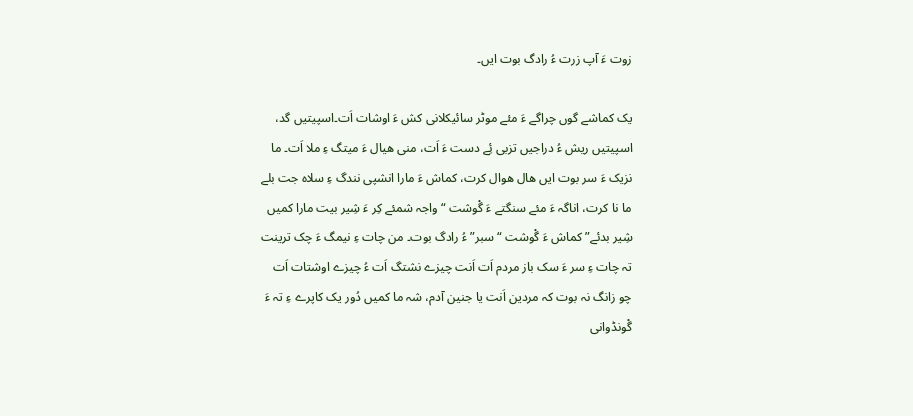زوت ءَ آپ زرت ءُ رادگ بوت ایں۔

یک کماشے گوں چراگے ءَ مئے موٹر سائیکلانی کش ءَ اوشات اَت۔اسپیتیں گد، اسپیتیں ریش ءُ دراجیں تزبی ئِے دست ءَ اَت، منی ھیال ءَ میتگ ءِ ملا اَت۔ ما نزیک ءَ سر بوت ایں ھال ھوال کرت، کماش ءَ مارا انشپی نندگ ءِ سلاہ جت بلے ما نا کرت، اناگہ ءَ مئے سنگتے ءَ گْوشت “واجہ شمئے کِر ءَ شِیر بیت مارا کمیں شِیر بدئے” کماش ءَ گْوشت “سبر” ءُ رادگ بوت۔ من چات ءِ نیمگ ءَ چک ترینت تہ چات ءِ سر ءَ سک باز مردم اَت اَنت چیزے نشتگ اَت ءُ چیزے اوشتات اَت چو زانگ نہ بوت کہ مردین اَنت یا جنین آدم، شہ ما کمیں دُور یک کاپرے ءِ تہ ءَ گْونڈوانی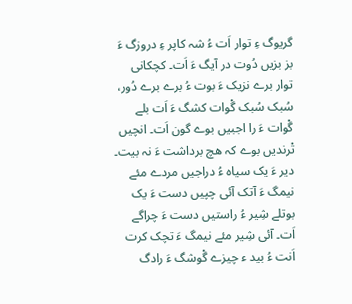گریوگ ءِ توار اَت ءُ شہ کاپر ءِ دروزگ ءَ بز بزیں دُوت در آیگ ءَ اَت۔ کچکانی توار برے نزیک ءَ بوت ءُ برے برے دُور، سُبک سُبک گْوات کشگ ءَ اَت بلے گْوات ءَ را اجبیں بوے گون اَت۔ انچیں تْرندیں بوے کہ ھچ برداشت ءَ نہ بیت۔ دیر ءَ یک سیاہ ءُ دراجیں مردے مئے نیمگ ءَ آتک آئی چپیں دست ءَ یک بوتلے شِیر ءُ راستیں دست ءَ چراگے اَت۔ آئی شِیر مئے نیمگ ءَ تچک کرت اَنت ءُ بید ء چیزے گْوشگ ءَ رادگ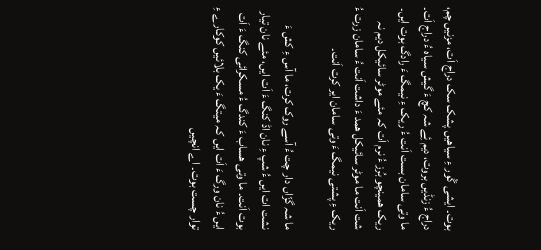بوت۔ ایشی گْور ءِ سیاھیں پشک سک دراج اَت، مزنیں چم، دراج ءُ زنڈیں بروت، دیم ئِے شہ کچ ءَ گیش سیاہ ءُ دراج اَت۔ ما وتی سامان بست اَنت ءُ ریک ءِ نیمگ ءَ رادگ بوت ایں۔ ریک ھمینچو بُرز ءُ نرم اَت کہ مئے موٹر سائیکل دیم نہ شت اَنت ما موٹر سائیکل ھمد ءَ داشت اَنت ءُ سامان زرت ءُ ریک ءِ پشتی نیمگ ءَ وتی سامان ایر کرت اَنت۔

ما شہ گزّاں دار چت ءُ آسے روک کرت، ما آس ءِ کش ءَ نشت ات ایں ءُ شپ ءِ نان اڈ کنگ ءَ اَت ایں، مئے نان تیار بوت اَنت۔ ما وتی ھساب ءَ کندگ ءُ مسکرائی کنگ ءَ اَت ایں ءُ نان ورگ ءَ اَت ایں کہ میتگ ءَ یک بلائیں کوکارے ءِ توار چست بوت۔ اے انچیں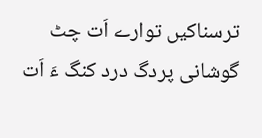ترسناکیں توارے اَت چٹ گوشانی پردگ درد کنگ ءَ اَت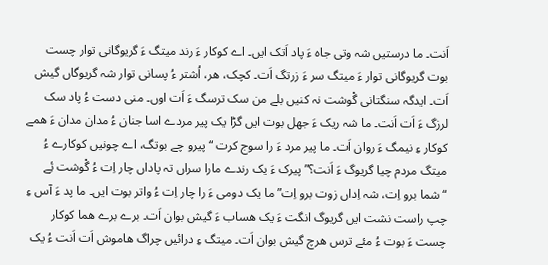اَنت۔ ما درستیں شہ وتی جاہ ءَ پاد اَتک ایں۔ اے کوکار ءَ رند میتگ ءَ گریوگانی توار چست بوت گریوگانی توار ءَ میتگ سر ءَ زرتگ اَت۔ کچک، ھر، اُشتر ءُ پسانی توار شہ گریوگاں گیش اَت۔ ایدگہ سنگتانی گْوشت نہ کنیں بلے من سک ترسگ ءَ اَت اوں۔ منی دست ءُ پاد سک لرزگ ءَ اَت اَنت۔ ما شہ ریک ءَ جھل بوت ایں گڑا یک پیر مردے اسا جنان ءُ مدان مدان ءَ ھمے کوکار ءِ نیمگ ءَ روان اَت۔ ما پیر مرد ءَ را سوج کرت “پیرو چے بوتگ، اے چونیں کوکارے ءُ میتگ مردم چیا گریوگ ءَ اَنت؟” پیرک ءَ یک رندے مارا سراں تہ پاداں چار اِت ءُ گْوشت ئِے “شما برو اِت، شہ اِداں زوت برو اِت” ما یک دومی ءَ را چار اِت ءُ واتر بوت ایں۔ ما پد ءَ آس ءِ چپ راست نشت ایں گریوگ انگت ءَ یک ھساب ءَ گیش بوان اَت۔ برے برے ھما کوکار چست ءَ بوت ءُ مئے ترس ھرچ گیش بوان اَت۔ میتگ ءِ درائیں چراگ ھاموش اَت اَنت ءُ یک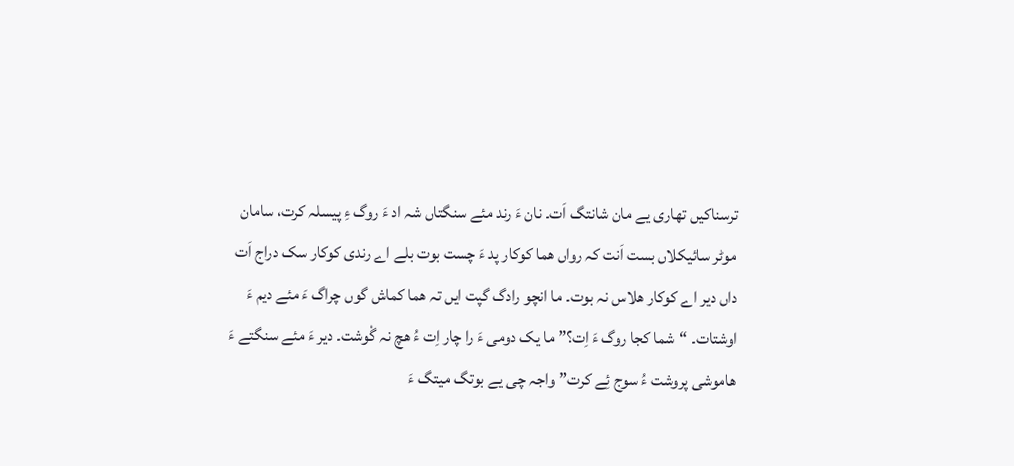ترسناکیں تھاری یے مان شانتگ اَت۔ نان ءَ رند مئے سنگتاں شہ اد ءَ روگ ءِ پیسلہ کرت، سامان موٹر سائیکلاں بست اَنت کہ رواں ھما کوکار پد ءَ چست بوت بلے اے رندی کوکار سک دراج اَت داں دیر اے کوکار ھلاس نہ بوت۔ ما انچو رادگ گپت ایں تہ ھما کماش گوں چراگ ءَ مئے دیم ءَ اوشتات۔ “شما کجا روگ ءَ اِت؟” ما یک دومی ءَ را چار اِت ءُ ھچ نہ گْوشت۔ دیر ءَ مئے سنگتے ءَ ھاموشی پروشت ءُ سوج ئِے کرت”واجہ چی یے بوتگ میتگ ءَ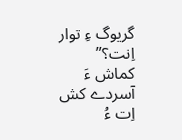گریوگ ءِ توار اِنت؟” کماش ءَ آسردے کش اِت ءُ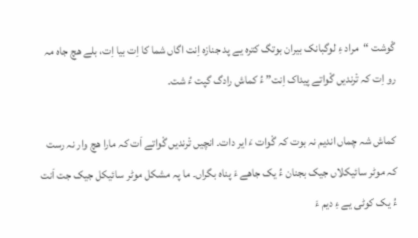گْوشت “مراد ءِ لوگبانک بیران بوتگ کترہ یے پد جنازہ اِنت اگاں شما کا اِت بیا اِت، بلے ھچ جاہ مہ رو اِت کہ تْرندیں گْواتے پیداک اِنت” ءُ کماش رادگ گپت ءُ شت۔

کماش شہ چماں اندیم نہ بوت کہ گْوات ءَ ایر دات۔ انچیں تْرندیں گْواتے اَت کہ مارا ھچ وار نہ رست کہ موٹر سائیکلاں جیک بجنان ءُ یک جاھے ءَ پناہ بگراں۔ ما پہ مشکل موٹر سائیکل جیک جت اَنت ءُ یک کوٹی یے ءِ دیم ءَ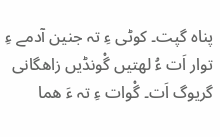پناہ گپت۔ کوٹی ءِ تہ جنین آدمے ءِ توار اَت ءُ لھتیں گْونڈیں زاھگانی گریوگ اَت۔ گْوات ءِ تہ ءَ ھما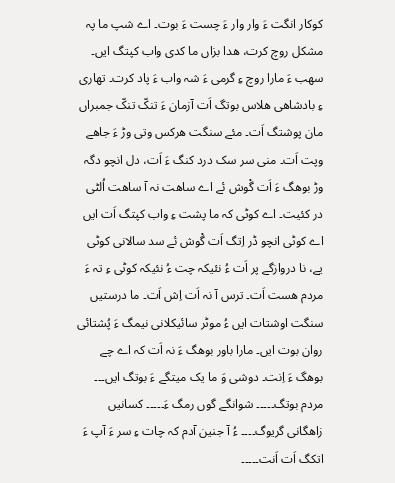کوکار انگت ءَ وار وار ءَ چست ءَ بوت۔ اے شپ ما پہ مشکل روچ کرت، ھدا بزاں ما کدی واب کپتگ ایں۔ سھب ءَ مارا روچ ءِ گرمی ءَ شہ واب ءَ پاد کرت۔ تھاری ءِ بادشاھی ھلاس بوتگ اَت آزمان ءَ تنکّ تنکّ جمبراں مان پوشتگ اَت۔ مئے سنگت ھرکس وتی وڑ ءَ جاھے وپت اَت۔ منی سر سک درد کنگ ءَ اَت، دل انچو دگہ وڑ بوھگ ءَ اَت گْوش ئے اے ساھت نہ آ ساھت اُلٹی در کئیت۔ اے کوٹی کہ ما پشت ءِ واب کپتگ اَت ایں اے کوٹی انچو ڈر اِتگ اَت گْوش ئے سد سالانی کوٹی یے، نا دروازگے پر اَت ءُ نئیکہ چت ءُ نئیکہ کوٹی ءِ تہ ءَ مردم ھست اَت۔ ترس آ نہ اَت اِش اَت۔ ما درستیں سنگت اوشتات ایں ءُ موٹر سائیکلانی نیمگ ءَ پُشتائی روان بوت ایں۔ مارا باور بوھگ ءَ نہ اَت کہ اے چے بوھگ ءَ اِنت۔ دوشی وَ ما یک میتگے ءَ بوتگ ایں۔۔۔ مردم بوتگ۔۔۔۔۔ شوانگے گوں رمگ ءَ۔۔۔۔۔ کسانیں زاھگانی گریوگ۔۔۔۔ ءُ آ جنین آدم کہ چات ءِ سر ءَ آپ ءَ اتکگ اَت اَنت۔۔۔۔۔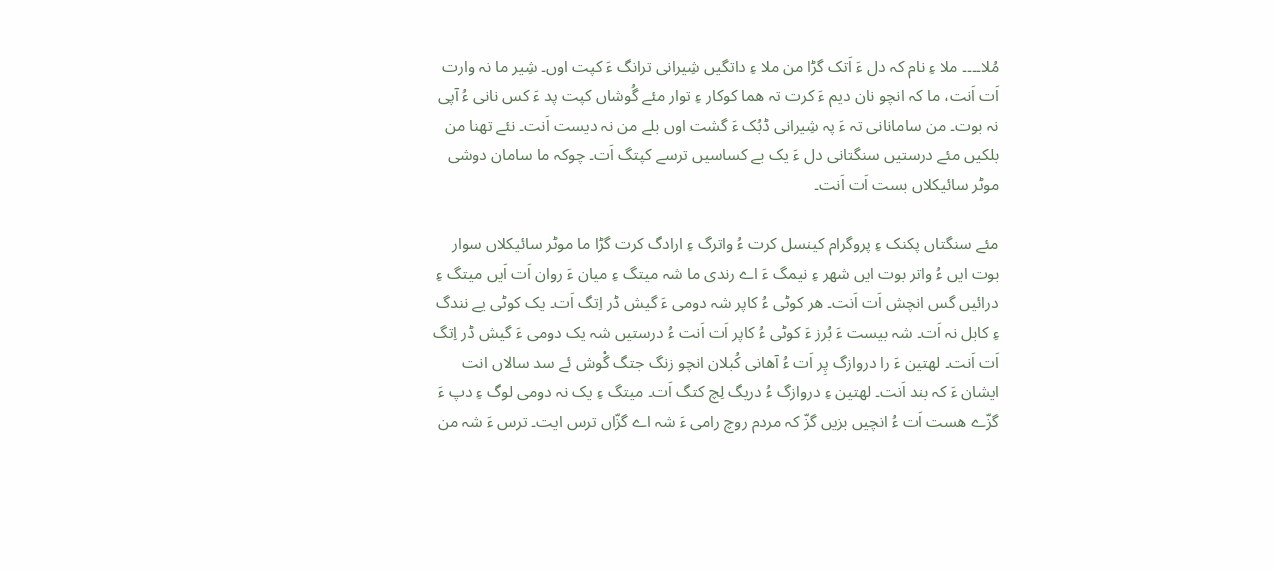مُلا۔۔۔۔ ملا ءِ نام کہ دل ءَ اَتک گڑا من ملا ءِ داتگیں شِیرانی ترانگ ءَ کپت اوں۔ شِیر ما نہ وارت اَت اَنت، ما کہ انچو نان دیم ءَ کرت تہ ھما کوکار ءِ توار مئے گُوشاں کپت پد ءَ کس نانی ءُ آپی نہ بوت۔ من سامانانی تہ ءَ پہ شِیرانی ڈبُک ءَ گشت اوں بلے من نہ دیست اَنت۔ نئے تھنا من بلکیں مئے درستیں سنگتانی دل ءَ یک بے کساسیں ترسے کپتگ اَت۔ چوکہ ما سامان دوشی موٹر سائیکلاں بست اَت اَنت۔

مئے سنگتاں پکنک ءِ پروگرام کینسل کرت ءُ واترگ ءِ ارادگ کرت گڑا ما موٹر سائیکلاں سوار بوت ایں ءُ واتر بوت ایں شھر ءِ نیمگ ءَ اے رندی ما شہ میتگ ءِ میان ءَ روان اَت اَیں میتگ ءِ درائیں گس انچش اَت اَنت۔ ھر کوٹی ءُ کاپر شہ دومی ءَ گیش ڈر اِتگ اَت۔ یک کوٹی یے نندگ ءِ کابل نہ اَت۔ شہ بیست ءَ بُرز ءَ کوٹی ءُ کاپر اَت اَنت ءُ درستیں شہ یک دومی ءَ گیش ڈر اِتگ اَت اَنت۔ لھتین ءَ را دروازگ پِر اَت ءُ آھانی کُبلان انچو زنگ جتگ گْوش ئے سد سالاں انت ایشان ءَ کہ بند اَنت۔ لھتین ءِ دروازگ ءُ دریگ لِچ کتگ اَت۔ میتگ ءِ یک نہ دومی لوگ ءِ دپ ءَ گزّے ھست اَت ءُ انچیں بزیں گزّ کہ مردم روچ رامی ءَ شہ اے گزّاں ترس ایت۔ ترس ءَ شہ من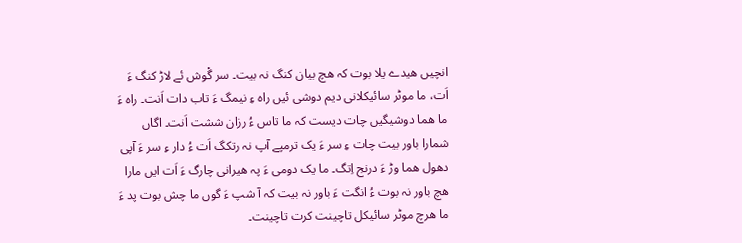انچیں ھیدے یلا بوت کہ ھچ بیان کنگ نہ بیت۔ سر گْوش ئے لاڑ کنگ ءَ اَت، ما موٹر سائیکلانی دیم دوشی ئیں راہ ءِ نیمگ ءَ تاب دات اَنت۔ راہ ءَ ما ھما دوشیگیں چات دیست کہ ما تاس ءُ رزان ششت اَنت۔ اگاں شمارا باور بیت چات ءِ سر ءَ یک ترمپے آپ نہ رتکگ اَت ءُ دار ءِ سر ءَ آپی دھول ھما وڑ ءَ درنج اِتگ۔ ما یک دومی ءَ پہ ھیرانی چارگ ءَ اَت ایں مارا ھچ باور نہ بوت ءُ انگت ءَ باور نہ بیت کہ آ شپ ءَ گوں ما چش بوت پد ءَ ما ھرچ موٹر سائیکل تاچینت کرت تاچینت۔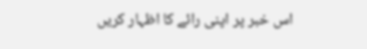اس خبر پر اپنی رائے کا اظہار کریں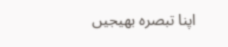اپنا تبصرہ بھیجیں